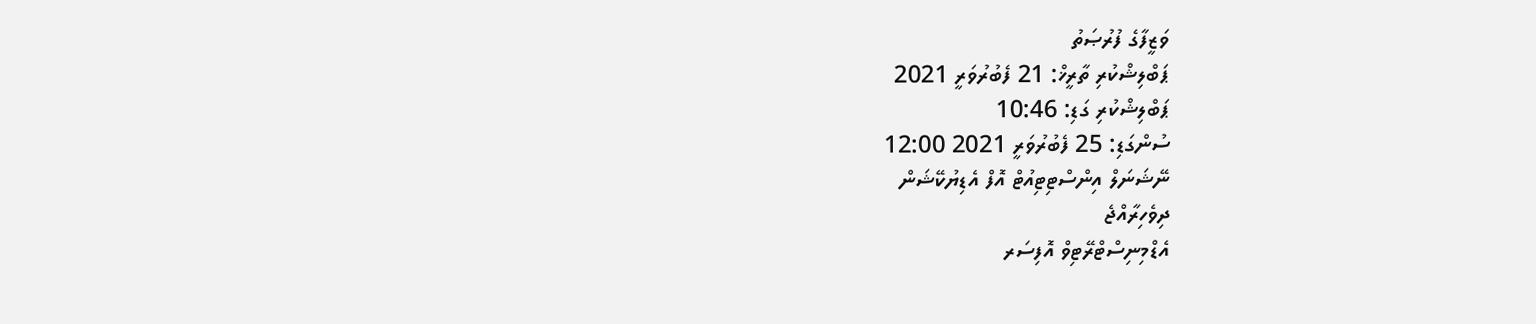ވަޒީފާގެ ފުރުޞަތު
ޕަބްލިޝްކުރި ތާރީޚް: 21 ފެބުރުވަރީ 2021
ޕަބްލިޝްކުރި ގަޑި: 10:46
ސުންގަޑި: 25 ފެބުރުވަރީ 2021 12:00
ނޭޝަނަލް އިންސްޓިޓިއުޓް އޮފް އެޑިޔުކޭޝަން
ދިވެހިރާއްޖެ
އެޑްމިނިސްޓްރޭޓިވް އޮފިސަރ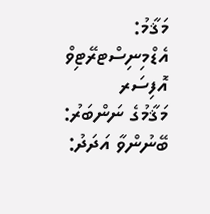މަޤާމު:
އެޑްމިނިސްޓރޭޓިވް އޮފިސަރ
މަޤާމުގެ ނަންބަރު:
ބޭނުންވާ އަދަދު: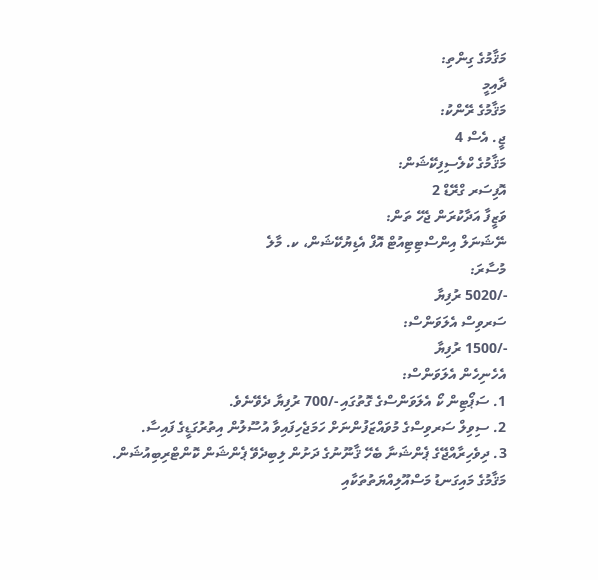މަޤާމުގެ ގިންތި:
ދާއިމީ
މަޤާމުގެ ރޭންކު:
ޖީ. އެސް 4
މަޤާމުގެ ކްލެސިފިކޭޝަން:
އޮފިސަރ ގްރޭޑް 2
ވަޒީފާ އަދާކުރަން ޖެހޭ ތަން:
ނޭޝަނަލް އިންސްޓިޓިއުޓް އޮފް އެޑިޔުކޭޝަން، ކ. މާލެ
މުސާރަ:
-/5020 ރުފިޔާ
ސަރވިސް އެލަވަންސް:
-/1500 ރުފިޔާ
އެހެނިހެން އެލަވަންސް:
1. ސަޕޯޓިން ކޯ އެލަވަންސްގެ ގޮތުގައި -/700 ރުފިޔާ ދެވޭނެވެ.
2. ސިވިލް ސަރވިސްގެ މުވައްޒަފުންނަށް ހަމަޖެހިފައިވާ އުސޫލުން އިތުރުގަޑީގެ ފައިސާ.
3. ދިވެހިރާއްޖޭގެ ޕެންޝަނާ ބެހޭ ޤާނޫނުގެ ދަށުން ލިބިދެވޭ ޕެންޝަން ކޮންޓްރިބިއުޝަން.
މަޤާމުގެ މައިގަނޑު މަސްއޫލިއްޔަތުތަކާއި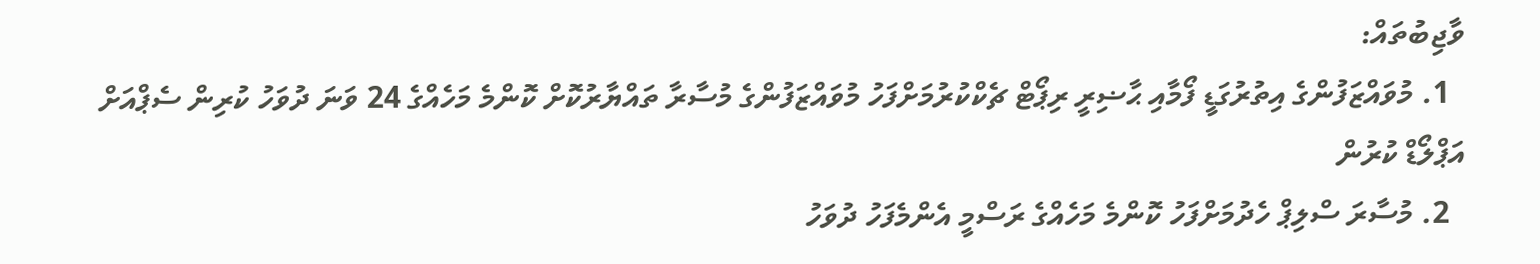ވާޖިބުތައް:
  1. މުވައްޒަފުންގެ އިތުރުގަޑީ ފޯމާއި ޙާޟިރީ ރިޕޯޓް ޗެކްކުރުމަށްފަހު މުވައްޒަފުންގެ މުސާރާ ތައްޔާރުކޮށް ކޮންމެ މަހެއްގެ 24 ވަނަ ދުވަހު ކުރިން ސެޕްއަށް އަޕްލޯޑް ކުރުން
  2. މުސާރަ ސްލިޕް ހެދުމަށްފަހު ކޮންމެ މަހެއްގެ ރަސްމީ އެންމެފަހު ދުވަހު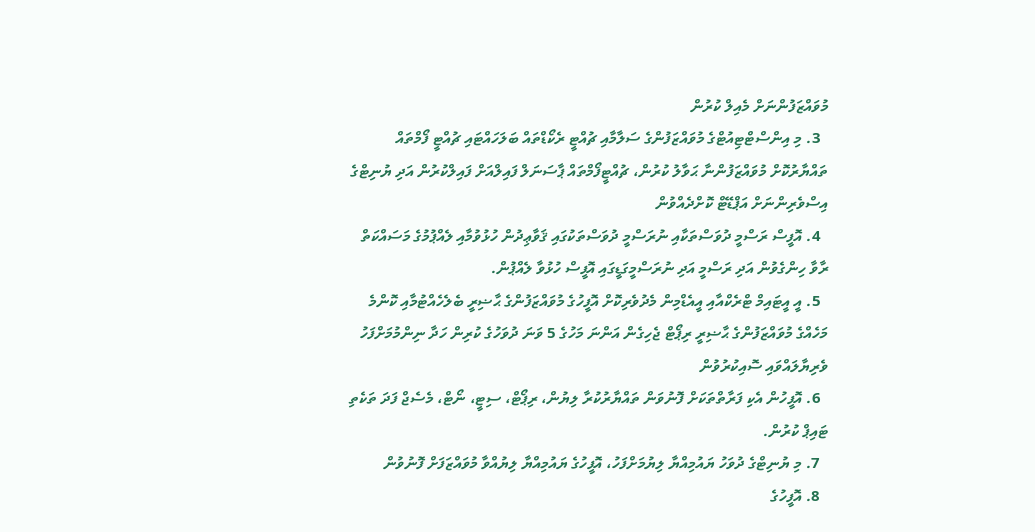މުވައްޒަފުންނަށް މެއިލް ކުރުން
  3. މި އިންސްޓްޓިއުޓްގެ މުވައްޒަފުންގެ ސަލާމާއި ޗުއްޓީ ރެކޯޑްތައް ބަލަހައްޓައި ޗުއްޓީ ފޯމްތައް ތައްޔާރުކޮށް މުވައްޒަފުންނާ ޙަވާލު ކުރުން، ޗުއްޓީފޯމްތައް ޕާސަނަލް ފައިލްއަށް ފައިލްކުރުން އަދި ޔުނިޓްގެ އިސްވެރިންނަށް އަޕްޑޭޓް ކޮށްދެއްވުން
  4. އޮފީސް ރަސްމީ ދުވަސްތަކާއި ނުރަސްމީ ދުވަސްތަކުގައި ޤަވާޢިދުން ހުޅުވުމާއި ލެއްޕުމުގެ މަސައްކަތް ރާވާ ހިންގެވުން އަދި ރަސްމީ އަދި ނުރަސްމީގަޑީގައި އޮފީސް ހުޅުވާ ލެއްޕުން.
  5. އީ އީޓައިމް ޓްރެކްއާއި އީއެޑްމިން މެދުވެރިކޮށް އޮފީހުގެ މުވައްޒަފުންގެ ޙާޟިރީ ބެލެހެއްޓުމާއި ކޮންމެ މަހެއްގެ މުވައްޒަފުންގެ ޙާޟިރީ ރިޕޯޓް ޖެހިގެން އަންނަ މަހުގެ 5 ވަނަ ދުވަހުގެ ކުރިން ހަދާ ނިންމުމަށްފަހު ވެރިޔާލައްވައި ސޮއިކުރުވުން
  6. އޮފީހުން އެކި ފަރާތްތަކަށް ފޮނުވަން ތައްޔާރުކުރާ ލިޔުން، ރިޕޯޓް، ސިޓީ، ނޯޓް، މެސެޖް ފަދަ ތަކެތި ޓައިޕް ކުރުން.
  7. މި ޔުނިޓްގެ ދުވަހު ޔައުމިއްޔާ ލިޔުމަށްފަހު، އޮފީހުގެ ޔައުމިއްޔާ ލިޔުއްވާ މުވައްޒަފަށް ފޮނުވުން
  8. އޮފީހުގެ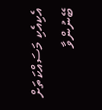އެކިއެކި މަސައްކަތަށް ބޭނުންވާ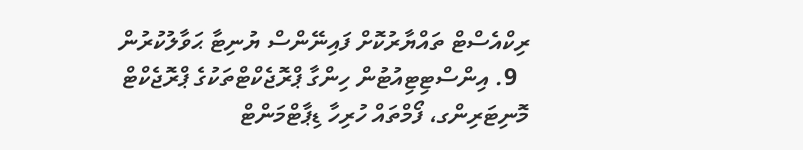ރިކްއެސްޓް ތައްޔާރުކޮށް ފައިނޭންސް ޔުނިޓާ ޙަވާލުކުރުން
  9. އިންސްޓިޓިއުޓުން ހިންގާ ޕްރޮޖެކްޓްތަކުގެ ޕްރޮޖެކްޓް މޮނިޓަރިންގ، ފޯމްތައް ހުރިހާ ޑިޕާޓްމަންޓް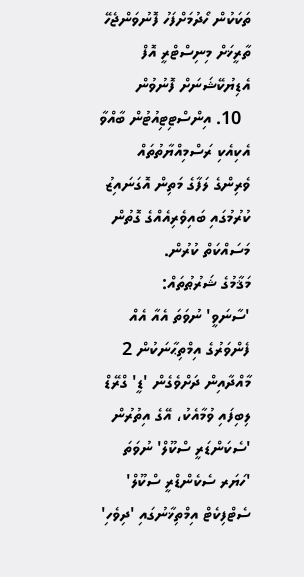ތަކަކުން ހޯދުމަށްފަހު ފޮނުވަންޖެހޭ ތާރީޚަށް މިނިސްޓްރީ އޮފް އެޑިޔުކޭޝަނަށް ފޮނުވުން
  10. އިންސްޓިޓިއުޓުން ބާއްވާ އެކިއެކި ރަސްމިއްޔާތުތައް ވެރިންގެ ލަފާގެ މަތިން އޮގަނައިޒު ކުރުމުގައި ބައިވެރިއެއްގެ ގޮތުން މަސައްކަތް ކުރުން.
މަޤާމުގެ ޝަރުޠުތައް:
'ސާނަވީ' ނުވަތަ އެއާ އެއް ފެންވަރުގެ އިމްތިޙާނަކުން 2 މާއްދާއިން ދަށްވެގެން 'ޑީ' ގްރޭޑް ލިބިފައި ވުމާއެކު، އޭގެ އިތުރުން 'ސެކަންޑަރީ ސްކޫލް' ނުވަތަ 'ހަޔަރ ސެކެންޑްރީ ސްކޫލް' ސެޓްފިކެޓް އިމްތިޚާނުގައި 'ދިވެހި'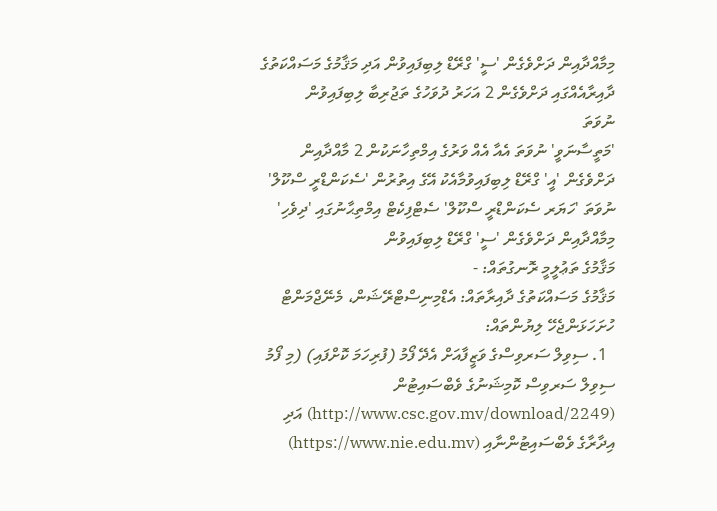މިމާއްދާއިން ދަށްވެގެން 'ސީ' ގްރޭޑް ލިބިފައިވުން އަދި މަޤާމުގެ މަސައްކަތުގެ ދާއިރާއެއްގައި ދަށްވެގެން 2 އަހަރު ދުވަހުގެ ތަޖުރިބާ ލިބިފައިވުން
ނުވަތަ
'މަތީސާނަވީ' ނުވަތަ އެއާ އެއް ވަރުގެ އިމްތިހާނަކުން 2 މާއްދާއިން ދަށްވެގެން 'އީ' ގްރޭޑް ލިބިފައިވުމާއެކު އޭގެ އިތުރުން 'ސެކަންޑްރީ ސްކޫލް' ނުވަތަ 'ހަޔަރ ސެކަންޑްރީ ސްކޫލް' ސެޓްފިކެޓް އިމްތިޙާނުގައި 'ދިވެހި' މިމާއްދާއިން ދަށްވެގެން 'ސީ' ގްރޭޑް ލިބިފައިވުން
މަޤާމުގެ ތަޢުލީމީ ރޮނގުތައް: -
މަޤާމުގެ މަސައްކަތުގެ ދާއިރާތައް: އެޑްމިނިސްޓްރޭޝަން، މެނޭޖްމަންޓް
ހުށަހަޅަންޖެހޭ ލިޔުންތައް:
  1. ސިވިލް ސަރވިސްގެ ވަޒީފާއަށް އެދޭ ފޯމު (ފުރިހަމަ ކޮށްފައި) (މި ފޯމު ސިވިލް ސަރވިސް ކޮމިޝަނުގެ ވެބްސައިޓުން (http://www.csc.gov.mv/download/2249) އަދި އިދާރާގެ ވެބްސައިޓުންނާއި (https://www.nie.edu.mv)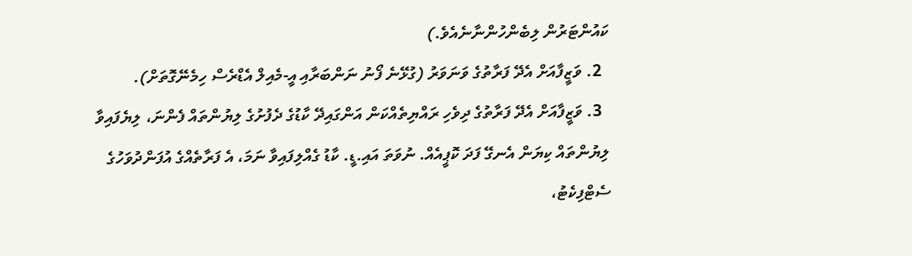ކައުންޓަރުން ލިބެންހުންނާނެއެވެ.)
  2. ވަޒީފާއަށް އެދޭ ފަރާތުގެ ވަނަވަރު (ގުޅޭނެ ފޯނު ނަންބަރާއި އީ-މެއިލް އެޑްރެސް ހިމެނޭގޮތަށް).
  3. ވަޒީފާއަށް އެދޭ ފަރާތުގެ ދިވެހި ރައްޔިތެއްކަން އަންގައިދޭ ކާޑުގެ ދެފުށުގެ ލިޔުންތައް ފެންނަ، ލިޔެފައިވާ ލިޔުންތައް ކިޔަން އެނގޭ ފަދަ ކޮޕީއެއް. ނުވަތަ އައި.ޑީ. ކާޑު ގެއްލިފައިވާ ނަމަ، އެ ފަރާތެއްގެ އުފަންދުވަހުގެ ސެޓްފިކެޓު،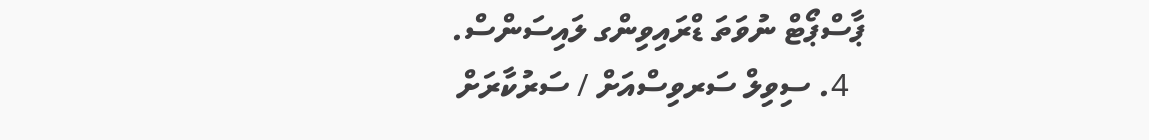ޕާސްޕޯޓް ނުވަތަ ޑްރައިވިންގ ލައިސަންސް.
  4. ސިވިލް ސަރވިސްއަށް / ސަރުކާރަށް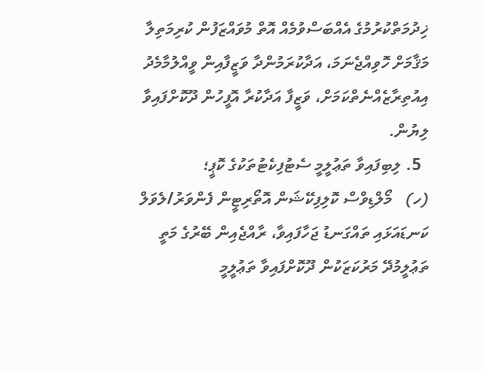ޚިދުމަތްކުރުމުގެ އެއްބަސްވުމެއް އޮތް މުވައްޒަފުން ކުރިމަތިލާ މަޤާމަށް ހޮވިއްޖެނަމަ، އަދާކުރަމުންދާ ވަޒީފާއިން ވީއްލުމާމެދު އިއުތިރާޒެއްނެތްކަމަށް، ވަޒީފާ އަދާކުރާ އޮފީހުން ދޫކޮށްފައިވާ ލިޔުން.
  5. ލިބިފައިވާ ތަޢުލީމީ ސެޓުފިކެޓުތަކުގެ ކޮޕީ؛
(ހ)   މޯލްޑިވްސް ކޮލިފިކޭޝަން އޮތޯރިޓީން ފެންވަރު/ލެވަލް ކަނޑައަޅައި ތައްގަނޑު ޖަހާފައިވާ، ރާއްޖެއިން ބޭރުގެ މަތީ ތަޢުލީމުދޭ މަރުކަޒަކުން ދޫކޮށްފައިވާ ތަޢުލީމީ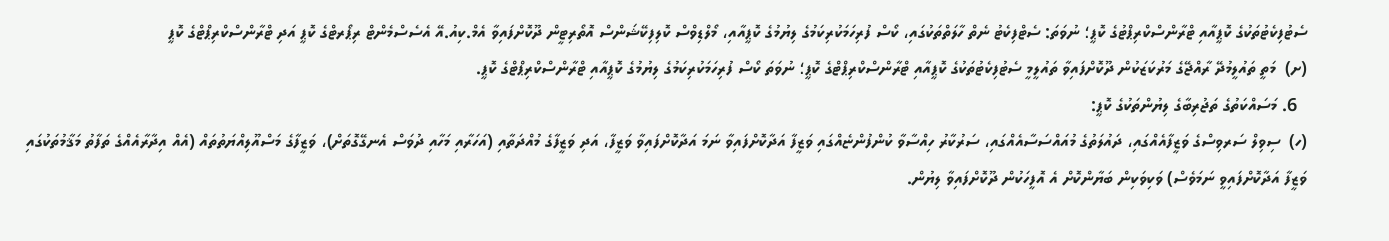ސެޓުފިކެޓުތަކުގެ ކޮޕީއާއި ޓްރާންސްކްރިޕްޓުގެ ކޮޕީ؛ ނުވަތަ: ސެޓްފިކެޓު ނެތް ހާލަތްތަކުގައި، ކޯސް ފުރިހަމަކުރިކަމުގެ ލިޔުމުގެ ކޮޕީއާއި، މޯލްޑިވްސް ކޮލިފިކޭޝަންސް އޮތޯރިޓީން ދޫކޮށްފައިވާ އެމް.ކިއު.އޭ އެސެސްމެންޓް ރިޕޯރޓްގެ ކޮޕީ އަދި ޓްރާންސްކްރިޕްޓްގެ ކޮޕީ
(ށ)  މަތީ ތައުލީމުދޭ ރާއްޖޭގެ މަރުކަޒަކުން ދޫކޮށްފައިވާ ތައުލީމީ ސެޓުފިކެޓުތަކުގެ ކޮޕީއާއި ޓްރާންސްކްރިޕްޓްގެ ކޮޕީ؛ ނުވަތަ ކޯސް ފުރިހަމަކުރިކަމުގެ ލިޔުމުގެ ކޮޕީއާއި ޓްރާންސްކްރިޕްޓްގެ ކޮޕީ.
  6. މަސައްކަތުގެ ތަޖުރިބާގެ ލިޔުންތަކުގެ ކޮޕީ:
(ހ)  ސިވިލް ސަރވިސްގެ ވަޒީފާއެއްގައި، ދައުލަތުގެ މުއައްސަސާއެއްގައި، ސަރުކާރު ހިއްސާވާ ކުންފުންޏެއްގައި ވަޒީފާ އަދާކޮށްފައިވާ ނަމަ އަދާކޮށްފައިވާ ވަޒީފާ، އަދި ވަޒީފާގެ މުއްދަތާއި (އަހަރާއި މަހާއި ދުވަސް އެނގޭގޮތަށް)، ވަޒީފާގެ މަސްއޫލިއްޔަތުތައް (އެއް އިދާރާއެއްގެ ތަފާތު މަޤާމުތަކުގައި ވަޒީފާ އަދާކޮށްފައިވީ ނަމަވެސް) ވަކިވަކިން ބަޔާންކޮށް އެ އޮފީހަކުން ދޫކޮށްފައިވާ ލިޔުން.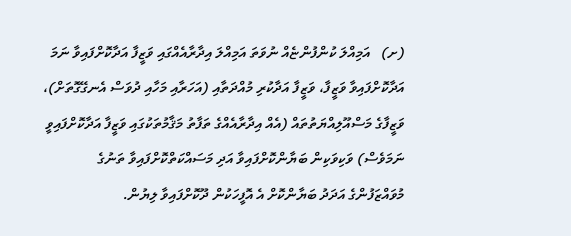(ށ)   އަމިއްލަ ކުންފުންޏެއް ނުވަތަ އަމިއްލަ އިދާރާއެއްގައި ވަޒީފާ އަދާކޮށްފައިވާ ނަމަ އަދާކޮށްފައިވާ ވަޒީފާ، ވަޒީފާ އަދާކުރި މުއްދަތާއި (އަހަރާއި މަހާއި ދުވަސް އެނގޭގޮތަށް)، ވަޒީފާގެ މަސްއޫލިއްޔަތުތައް (އެއް އިދާރާއެއްގެ ތަފާތު މަޤާމުތަކުގައި ވަޒީފާ އަދާކޮށްފައިވީ ނަމަވެސް) ވަކިވަކިން ބަޔާންކޮށްފައިވާ އަދި މަސައްކަތްކޮށްފައިވާ ތަނުގެ މުވައްޒަފުންގެ އަދަދު ބަޔާންކޮށް އެ އޮފީހަކުން ދޫކޮށްފައިވާ ލިޔުން.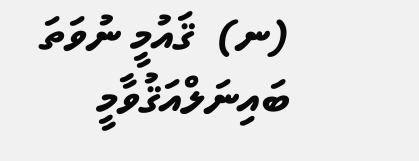(ނ)  ޤައުމީ ނުވަތަ ބައިނަލްއަޤުވާމީ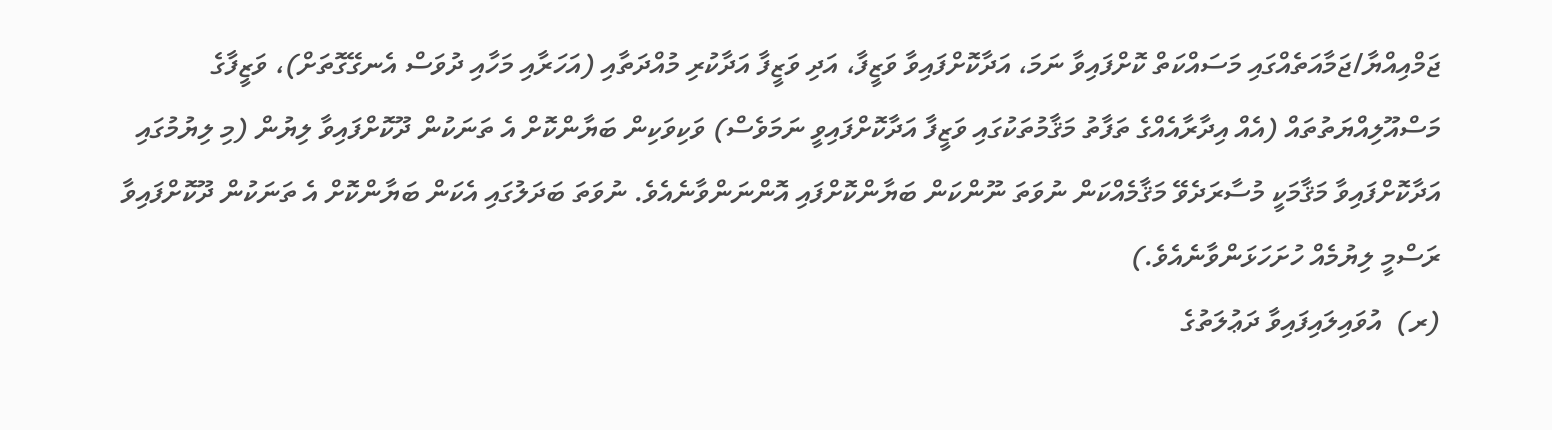ޖަމްއިއްޔާ/ޖަމާއަތެއްގައި މަސައްކަތް ކޮށްފައިވާ ނަމަ، އަދާކޮށްފައިވާ ވަޒީފާ، އަދި ވަޒީފާ އަދާކުރި މުއްދަތާއި (އަހަރާއި މަހާއި ދުވަސް އެނގޭގޮތަށް)، ވަޒީފާގެ މަސްއޫލިއްޔަތުތައް (އެއް އިދާރާއެއްގެ ތަފާތު މަޤާމުތަކުގައި ވަޒީފާ އަދާކޮށްފައިވީ ނަމަވެސް) ވަކިވަކިން ބަޔާންކޮށް އެ ތަނަކުން ދޫކޮށްފައިވާ ލިޔުން (މި ލިޔުމުގައި އަދާކޮށްފައިވާ މަޤާމަކީ މުސާރަދެވޭ މަޤާމެއްކަން ނުވަތަ ނޫންކަން ބަޔާންކޮށްފައި އޮންނަންވާނެއެވެ. ނުވަތަ ބަދަލުގައި އެކަން ބަޔާންކޮށް އެ ތަނަކުން ދޫކޮށްފައިވާ ރަސްމީ ލިޔުމެއް ހުށަހަޅަންވާނެއެވެ.)
(ރ)  އުވައިލައިފައިވާ ދަޢުލަތުގެ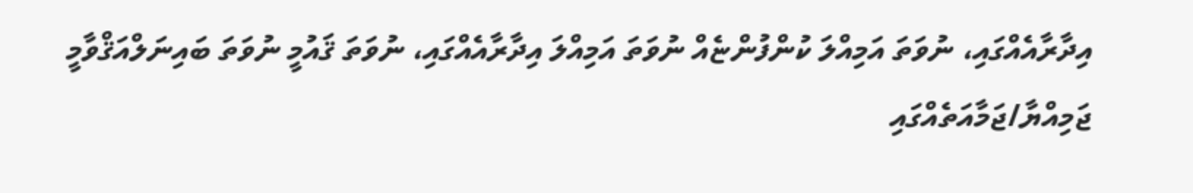އިދާރާއެއްގައި، ނުވަތަ އަމިއްލަ ކުންފުންޏެއް ނުވަތަ އަމިއްލަ އިދާރާއެއްގައި، ނުވަތަ ޤައުމީ ނުވަތަ ބައިނަލްއަޤްވާމީ ޖަމިއްޔާ/ޖަމާއަތެއްގައި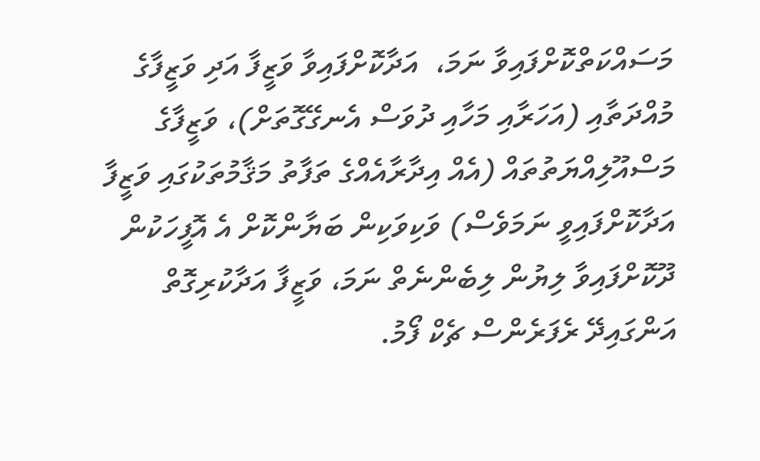މަސައްކަތްކޮށްފައިވާ ނަމަ،  އަދާކޮށްފައިވާ ވަޒީފާ އަދި ވަޒީފާގެ މުއްދަތާއި (އަހަރާއި މަހާއި ދުވަސް އެނގޭގޮތަށް)، ވަޒީފާގެ މަސްއޫލިއްޔަތުތައް (އެއް އިދާރާއެއްގެ ތަފާތު މަޤާމުތަކުގައި ވަޒީފާ އަދާކޮށްފައިވީ ނަމަވެސް) ވަކިވަކިން ބަޔާންކޮށް އެ އޮފީހަކުން ދޫކޮށްފައިވާ ލިޔުން ލިބެންނެތް ނަމަ، ވަޒީފާ އަދާކުރިގޮތް އަންގައިދޭ ރެފަރެންސް ޗެކް ފޯމު.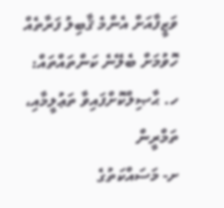ވަޒީފާއަށް އެންމެ ޤާބިލު ފަރާތެއް ހޮވުމަށް ބެލޭނެ ކަންތައްތައް:
ހ. ޙާޞިލްކޮށްފައިވާ ތަޢުލީމާއި، ތަމްރީން
ށ- މަސައްކަތުގެ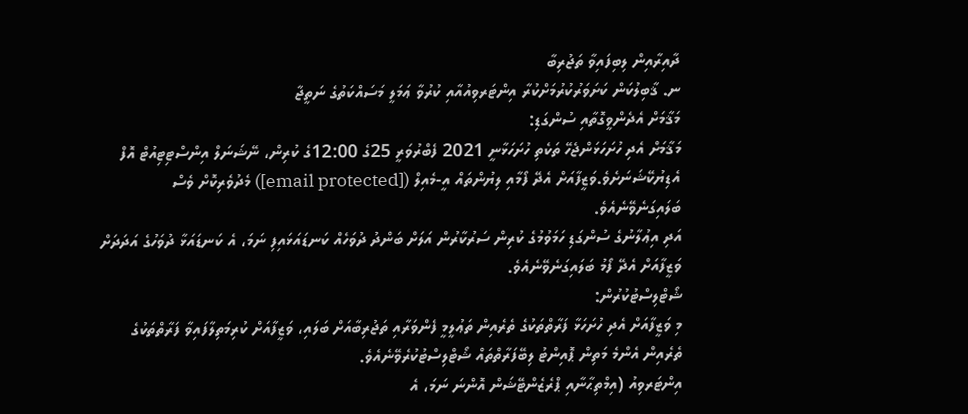ދާއިރާއިން ލިބިފައިވާ ތަޖުރިބާ
ނ. ޤާބިލުކަން ކަށަވަރުކުރުމަށްކުރާ އިންޓަރވިއުއާއި ކުރުވާ ޢަމަލީ މަސައްކަތުގެ ނަތީޖާ
މަޤާމަށް އެދެންވީގޮތާއި ސުންގަޑި:
މަޤާމަށް އެދި ހުށަހަޅަންޖެހޭ ތަކެތި ހުށަހަޅާނީ 2021 ފެބްރުވަރީ 25ގެ 12:00ގެ ކުރިން، ނޭޝަނަލް އިންސްޓިޓިއުޓް އޮފް އެޑިޔުކޭޝަނަށެވެ.ވަޒީފާއަށް އެދޭ ފޯމާއި ލިޔުންތައް އީ-މެއިލް ([email protected]) މެދުވެރިކޮށް ވެސް ބަލައިގަނެވޭނެއެވެ.
އަދި އިޢުލާނުގެ ސުންގަޑި ހަމަވުމުގެ ކުރިން ސަރުކާރުން އަލަށް ބަންދު ދުވަހެއް ކަނޑައަޅައިފި ނަމަ، އެ ކަނޑައަޅާ ދުވަހުގެ އަދަދަށް ވަޒީފާއަށް އެދޭ ފޯމު ބަލައިގަނެވޭނެއެވެ.
ޝޯޓްލިސްޓުކުރުން:
މި ވަޒީފާއަށް އެދި ހުށަހަޅާ ފަރާތްތަކުގެ ތެރެއިން ތަޢުލީމީ ފެންވަރާއި ތަޖުރިބާއަށް ބަލައި، ވަޒީފާއަށް ކުރިމަތިލާފައިވާ ފަރާތްތަކުގެ ތެރެއިން އެންމެ މަތިން ޕޮއިންޓު ލިބޭފަރާތްތައް ޝޯޓްލިސްޓުކުރެވޭނެއެވެ.
އިންޓަރވިއު (އިމްތިޙާނާއި ޕްރެޒެންޓޭޝަން އޮންނަ ނަމަ، އެ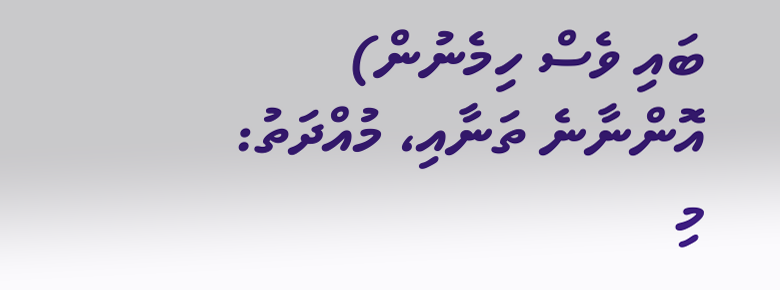ބައި ވެސް ހިމެނުން)  އޮންނާނެ ތަނާއި، މުއްދަތު:
މި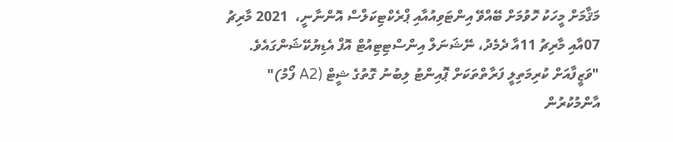މަޤާމަށް މީހަކު ހޮވުމަށް ބޭއްވޭ އިންޓަވިއުއާއި ޕްރެކްޓިކަލްސް އޮންނާނީ،  2021 މާރިޗު 07އާއި މާރިޗު 11އާ ދެމެދު، ނޭޝަނަލް އިންސްޓިޓިއުޓް އޮފް އެޑިޔުކޭޝަންގައެވެ.
"ވަޒީފާއަށް ކުރިމަތިލީ ފަރާތްތަކަށް ޕޮއިންޓު ލިބުނު ގޮތުގެ ޝީޓް (A2 ފޯމު)" އާންމުކުރުން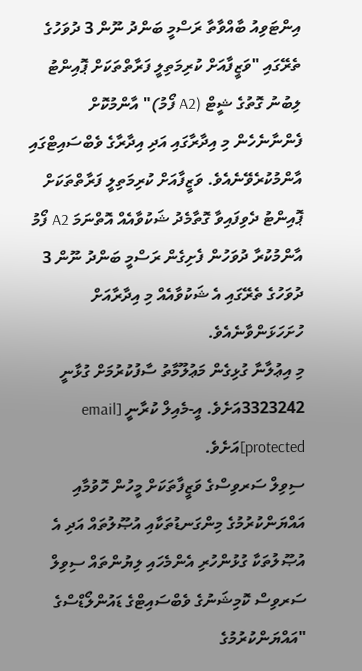އިންޓަވިއު ބާއްވާތާ ރަސްމީ ބަންދު ނޫން 3 ދުވަހުގެ ތެރޭގައި "ވަޒީފާއަށް ކުރިމަތިލީ ފަރާތްތަކަށް ޕޮއިންޓު ލިބުނު ގޮތުގެ ޝީޓް (A2 ފޯމު)" އާންމުކޮށް ފެންނާނެހެން މި އިދާރާގައި އަދި އިދާރާގެ ވެބްސައިޓްގައި އާންމުކުރެވޭނެއެވެ. ވަޒީފާއަށް ކުރިމަތިލީ ފަރާތްތަކަށް ޕޮއިންޓު ދެވިފައިވާ ގޮތާމެދު ޝަކުވާއެއް އޮތްނަމަ A2 ފޯމު އާންމުކުރާ ދުވަހުން ފެށިގެން ރަސްމީ ބަންދު ނޫން 3 ދުވަހުގެ ތެރޭގައި އެ ޝަކުވާއެއް މި އިދާރާއަށް ހުށަހަޅަންވާނެއެވެ.
މި އިޢުލާނާ ގުޅިގެން މަޢުލޫމާތު ސާފުކުރުމަށް ގުޅާނީ 3323242އަށެވެ. އީ-މެއިލް ކުރާނީ [email protected]އަށެވެ.
ސިވިލް ސަރވިސްގެ ވަޒީފާތަކަށް މީހުން ހޮވުމާއި އައްޔަންކުރުމުގެ މިންގަނޑުތަކާއި އުޞޫލުތައް އަދި އެ އުޞޫލުތަކާ ގުޅުންހުރި އެންމެހައި ލިޔުންތައް ސިވިލް ސަރވިސް ކޮމިޝަނުގެ ވެބްސައިޓްގެ ޑައުންލޯޑްސްގެ "އައްޔަންކުރުމުގެ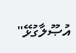އުޞޫލާގުޅޭ"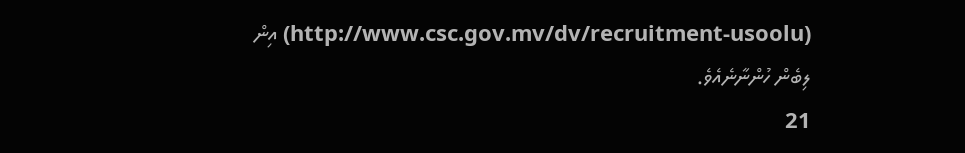(http://www.csc.gov.mv/dv/recruitment-usoolu) އިން ލިބެން ހުންނާނެއެވެ.
21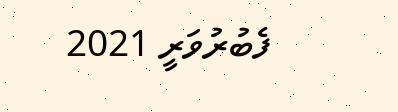ފެބުރުވަރީ 2021